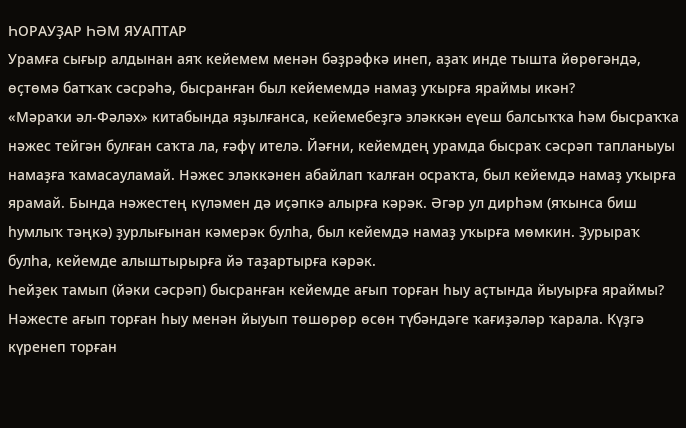ҺОРАУҘАР ҺӘМ ЯУАПТАР
Урамға сығыр алдынан аяҡ кейемем менән бәҙрәфкә инеп, аҙаҡ инде тышта йөрөгәндә, өҫтөмә батҡаҡ сәсрәһә, бысранған был кейемемдә намаҙ уҡырға яраймы икән?
«Мәраҡи әл-Фәләх» китабында яҙылғанса, кейемебеҙгә эләккән еүеш балсыҡҡа һәм бысраҡҡа нәжес тейгән булған саҡта ла, ғәфү ителә. Йәғни, кейемдең урамда бысраҡ сәсрәп тапланыуы намаҙға ҡамасауламай. Нәжес эләккәнен абайлап ҡалған осраҡта, был кейемдә намаҙ уҡырға ярамай. Бында нәжестең күләмен дә иҫәпкә алырға кәрәк. Әгәр ул дирһәм (яҡынса биш һумлыҡ тәңкә) ҙурлығынан кәмерәк булһа, был кейемдә намаҙ уҡырға мөмкин. Ҙурыраҡ булһа, кейемде алыштырырға йә таҙартырға кәрәк.
Һейҙек тамып (йәки сәсрәп) бысранған кейемде ағып торған һыу аҫтында йыуырға яраймы?
Нәжесте ағып торған һыу менән йыуып төшөрөр өсөн түбәндәге ҡағиҙәләр ҡарала. Күҙгә күренеп торған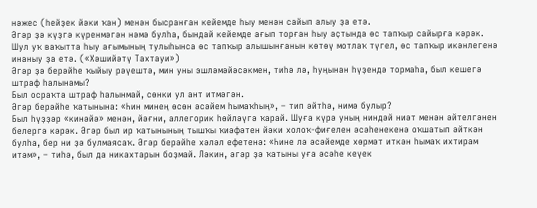нәжес (һейҙек йәки ҡан) менән бысранған кейемде һыу менән сайып алыу ҙа етә.
Әгәр ҙә күҙгә күренмәгән нәмә булһа, бындай кейемде ағып торған һыу аҫтында өс тапҡыр сайырға кәрәк.
Шул уҡ ваҡытта һыу ағымының тулыһынса өс тапҡыр алышынғанын көтөү мотлаҡ түгел, өс тапҡыр икәнлегенә инаныу ҙа етә. («Хәшийәтү Тахтауи»)
Әгәр ҙә берәйһе ҡыйыу рәүештә, мин уны эшләмәйәсәкмен, тиһә лә, һуңынан һүҙендә тормаһа, был кешегә штраф һалынамы?
Был осраҡта штраф һалынмай, сөнки ул ант итмәгән.
Әгәр берәйһе ҡатынына: «Һин минең өсөн әсәйем һымаҡһың», – тип әйтһә, нимә булыр?
Был һүҙҙәр «кинәйә» менән, йәғни, аллегорик һөйләүгә ҡарай. Шуға күрә уның ниндәй ниәт менән әйтелгәнен белергә кәрәк. Әгәр был ир ҡатынының тышҡы ҡиәфәтен йәки холоҡ-фиғелен әсәһенекенә оҡшатып әйткән булһа, бер ни ҙә булмаясаҡ. Әгәр берәйһе хәләл ефетенә: «Һине лә әсәйемде хөрмәт иткән һымаҡ ихтирам итәм», – тиһә, был да никахтарын боҙмай. Ләкин, әгәр ҙә ҡатыны уға әсәһе кеүек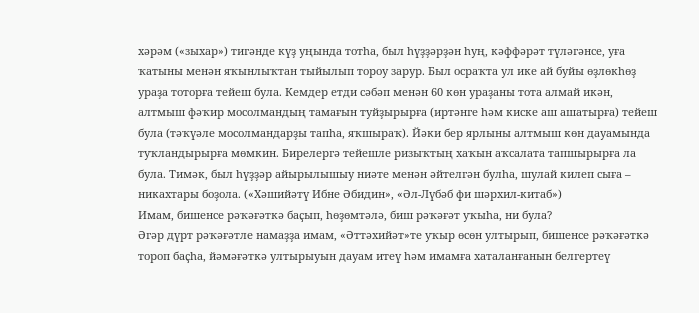хәрәм («зыхар») тигәнде күҙ уңында тотһа, был һүҙҙәрҙән һуң, кәффәрәт түләгәнсе, уға ҡатыны менән яҡынлыҡтан тыйылып тороу зарур. Был осраҡта ул ике ай буйы өҙлөкһөҙ ураҙа тоторға тейеш була. Кемдер етди сәбәп менән 60 көн ураҙаны тота алмай икән, алтмыш фәҡир мосолмандың тамағын туйҙырырға (иртәнге һәм киске аш ашатырға) тейеш була (тәҡүәле мосолмандарҙы тапһа, яҡшыраҡ). Йәки бер ярлыны алтмыш көн дауамында туҡландырырға мөмкин. Бирелергә тейешле ризыҡтың хаҡын аҡсалата тапшырырға ла була. Тимәк, был һүҙҙәр айырылышыу ниәте менән әйтелгән булһа, шулай килеп сыға – никахтары боҙола. («Хәшийәтү Ибне Әбидин», «Әл-Лүбәб фи шәрхил-китаб»)
Имам, бишенсе рәҡәғәткә баҫып, һөҙөмтәлә, биш рәҡәғәт уҡыһа, ни була?
Әгәр дүрт рәҡәғәтле намаҙҙа имам, «Әттәхийәт»те уҡыр өсөн ултырып, бишенсе рәҡәғәткә тороп баҫһа, йәмәғәткә ултырыуын дауам итеү һәм имамға хаталанғанын белгертеү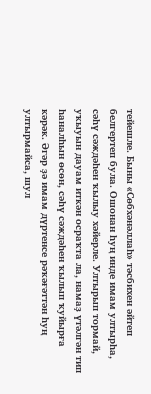тейешле. Быны «Сөбхәнәллаh» тәсбихен әйтеп белгертеп була. Ошонан һуң инде имам ултырһа, сәһү сәждәһен ҡылыу хәйерле. Ултырып тормай, уҡыуын дауам иткән осраҡта ла, намаҙ үтәлгән тип һаналһын өсөн, сәһү сәждәһен ҡылып ҡуйырға кәрәк. Әгәр ҙә имам дүртенсе рәҡәғәттән һуң ултырмайса, шул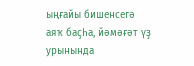ыңғайы бишенсегә аяҡ баҫһа, йәмәғәт үҙ урынында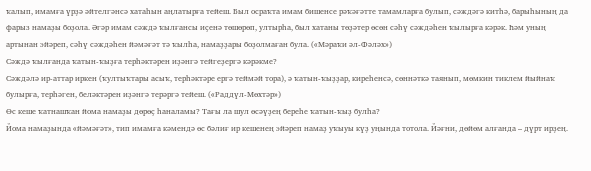ҡалып, имамға үрҙә әйтелгәнсә хатаһын аңлатырға тейеш. Был осраҡта имам бишенсе рәҡәғәтте тамамларға булып, сәждәгә китһә, барыһының да фарыз намаҙы боҙола. Әгәр имам сәждә ҡылғансы иҫенә төшөрөп, ултырһа, был хатаны төҙәтер өсөн сәһү сәждәһен ҡылырға кәрәк. Һәм уның артынан эйәреп, сәһү сәждәһен йәмәғәт тә ҡылһа, намаҙҙары боҙолмаған була. («Мәраҡи әл-Фәләх»)
Сәждә ҡылғанда ҡатын-ҡыҙға терһәктәрен иҙәнгә тейгеҙергә кәрәкме?
Сәждәлә ир-аттар иркен (ҡултыҡтары асыҡ, терһәктәре ергә теймәй тора), ә ҡатын-ҡыҙҙар, киреһенсә, сөннәткә таянып, мөмкин тиклем йыйнаҡ булырға, терһәген, беләктәрен иҙәнгә терәргә тейеш. («Раддүл-Мөхтәр»)
Өс кеше ҡатнашҡан йома намаҙы дөрөҫ һаналамы? Тағы ла шул өсәүҙең береһе ҡатын-ҡыҙ булһа?
Йома намаҙында «йәмәғәт», тип имамға кәмендә өс бәлиғ ир кешенең эйәреп намаҙ уҡыуы күҙ уңында тотола. Йәғни, дөйөм алғанда – дүрт ирҙең.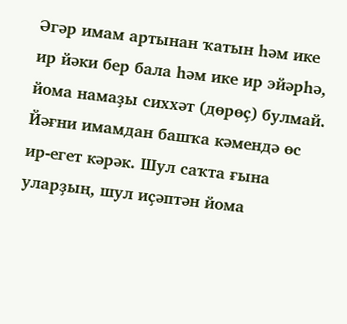Әгәр имам артынан ҡатын һәм ике ир йәки бер бала һәм ике ир эйәрһә, йома намаҙы сиххәт (дөрөҫ) булмай. Йәғни имамдан башҡа кәмендә өс ир-егет кәрәк. Шул саҡта ғына уларҙың, шул иҫәптән йома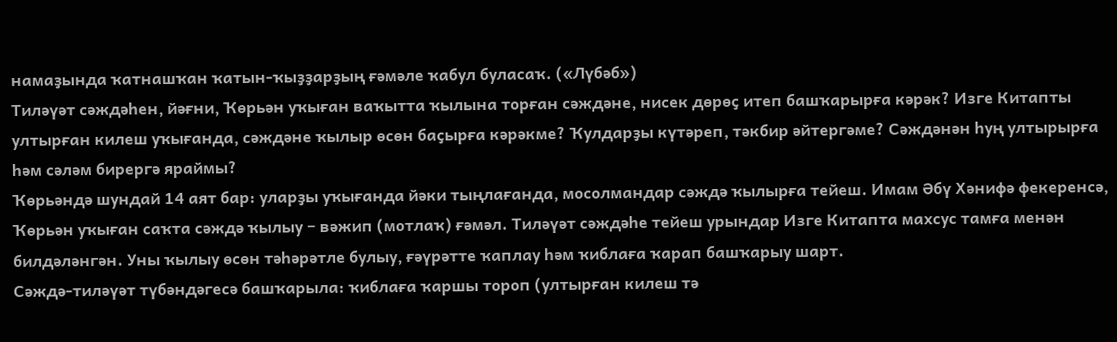намаҙында ҡатнашҡан ҡатын-ҡыҙҙарҙың ғәмәле ҡабул буласаҡ. («Лүбәб»)
Тиләүәт сәждәһен, йәғни, Ҡөрьән уҡыған ваҡытта ҡылына торған сәждәне, нисек дөрөҫ итеп башҡарырға кәрәк? Изге Китапты ултырған килеш уҡығанда, сәждәне ҡылыр өсөн баҫырға кәрәкме? Ҡулдарҙы күтәреп, тәкбир әйтергәме? Сәждәнән һуң ултырырға һәм сәләм бирергә яраймы?
Ҡөрьәндә шундай 14 аят бар: уларҙы уҡығанда йәки тыңлағанда, мосолмандар сәждә ҡылырға тейеш. Имам Әбү Хәнифә фекеренсә, Ҡөрьән уҡыған саҡта сәждә ҡылыу − вәжип (мотлаҡ) ғәмәл. Тиләүәт сәждәһе тейеш урындар Изге Китапта махсус тамға менән билдәләнгән. Уны ҡылыу өсөн тәһәрәтле булыу, ғәүрәтте ҡаплау һәм ҡиблаға ҡарап башҡарыу шарт.
Сәждә-тиләүәт түбәндәгесә башҡарыла: ҡиблаға ҡаршы тороп (ултырған килеш тә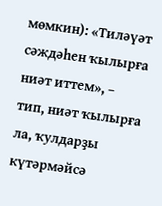мөмкин): «Тиләүәт сәждәһен ҡылырға ниәт иттем», – тип, ниәт ҡылырға ла, ҡулдарҙы күтәрмәйсә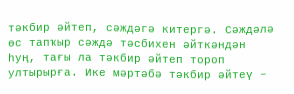тәкбир әйтеп, сәждәгә китергә. Сәждәлә өс тапҡыр сәждә тәсбихен әйткәндән һуң, тағы ла тәкбир әйтеп тороп ултырырға. Ике мәртәбә тәкбир әйтеү –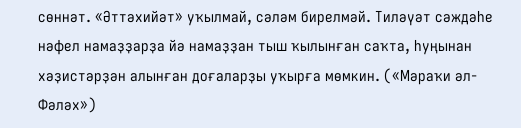сөннәт. «Әттәхийәт» уҡылмай, сәләм бирелмәй. Тиләүәт сәждәһе нәфел намаҙҙарҙа йә намаҙҙан тыш ҡылынған саҡта, һуңынан хәҙистәрҙән алынған доғаларҙы уҡырға мөмкин. («Мәраҡи әл-Фәләх»)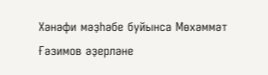Хәнәфи мәҙһәбе буйынса Мөхәммәт Ғәзимов әҙерләне